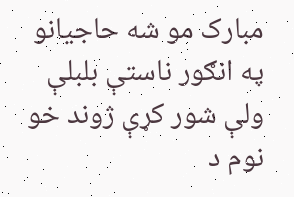مبارک مو شه حاجیانو په انګور ناستې بلبلې ولې شور کړې ژوند خو نوم د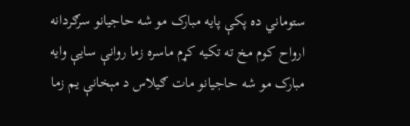ستوماني ده پکې پایه مبارک مو شه حاجیانو سرګردانه ارواح کوم مخ ته تکیه کړم ماسره زما روانې سایې وایه مبارک مو شه حاجیانو مات ګیلاس د مېخانې یم زما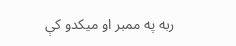ربه په ممبر او میکدو کې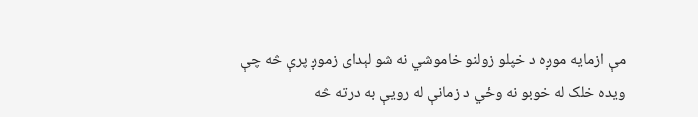مې ازمایه موږه د خپلو زولنو خاموشي نه شو لېدای زموږ پرې څه چې ویده خلک له خوبو نه وځي د زمانې له رویې به درته څه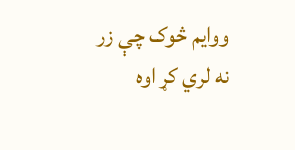ووایم څوک چې زر نه لري کړ اوه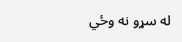له سړو نه وځي